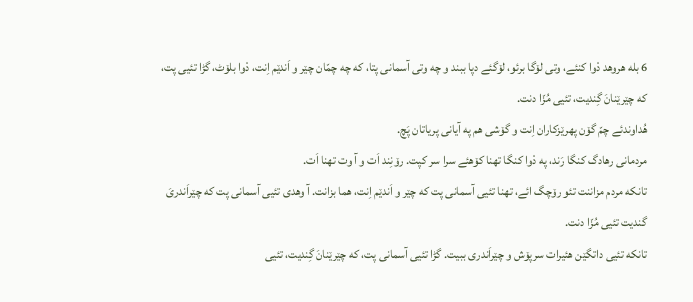6 بله هروهد دْوا کنئے، وتی لۆگا برئو، لۆگئے دپا ببند و چه وتی آسمانی پتا، که چه چمّان چێر و اَندێم اِنت، دْوا بلۆٹ، گڑا تئیی پت، که چێرێنانَ گِندیت، تئیی مُزّا دنت.
هُداوندئے چمّ گۆن پهرێزکاران اِنت و گۆشی هم په آیانی پریاتان پَچ.
مردمانی رهادگ کنگا رَند، په دْوا کنگا تهنا کۆهئے سرا سر کپت. رۆنِند اَت و آ وت تهنا اَت.
تانکه مردم مزاننت تئو رۆچگ ائے، تهنا تئیی آسمانی پت که چێر و اَندێم اِنت، هما بزانت. آ وهدی تئیی آسمانی پت که چێراَندریَ گندیت تئیی مُزّا دنت.
تانکه تئیی داتگێن هئیرات سرپۆش و چێراَندری ببیت. گڑا تئیی آسمانی پت، که چێرێنانَ گِندیت، تئیی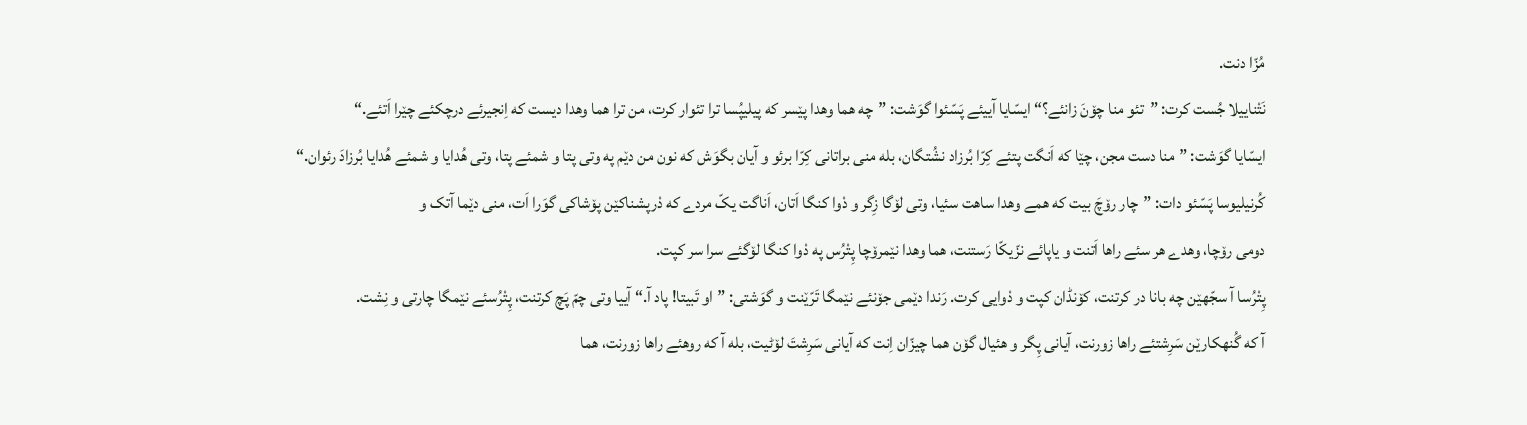مُزّا دنت.
نَتْناییلا جُست کرت: ”تئو منا چۆنَ زانئے؟“ ایسّایا آییئے پَسّئوا گوَشت: ”چه هما وهدا پێسر که پیلیپُسا ترا تئوار کرت، من ترا هما وهدا دیست که اِنجیرئے درچکئے چێرا اَتئے.“
ایسّایا گوَشت: ”منا دست مجن، چێا که اَنگت پتئے کِرّا بُرزاد نشُتگان، بله منی براتانی کِرّا برئو و آیان بگوَش که نون من دێم په وتی پتا و شمئے پتا، وتی هُدایا و شمئے هُدایا بُرزادَ رئوان.“
کُرنیلیوسا پَسّئو دات: ”چار رۆچَ بیت که همے وهدا ساهت سئیا، وتی لۆگا زِگر و دْوا کنگا اَتان، اَناگت یکّ مردے که دْرپشناکێن پۆشاکی گوَرا اَت، منی دێما آتک و
دومی رۆچا، وهدے هر سئے راها اَتنت و یاپائے نزّیکّا رَستنت، هما وهدا نێمرۆچا پِتْرُس په دْوا کنگا لۆگئے سرا سر کپت.
پِتْرُسا آ سجّهێن چه بانا در کرتنت، کۆنڈان کپت و دْوایی کرت. رَندا دێمی جۆنئے نێمگا تَرّێنت و گوَشتی: ”او تَبیتا! پاد آ.“ آییا وتی چمّ پَچ کرتنت، پِتْرُسئے نێمگا چارتی و نِشت.
آ که گُنهکارێن سَرِشتئے راها زورنت، آیانی پِگر و هئیال گۆن هما چیزّان اِنت که آیانی سَرِشتَ لۆٹیت، بله آ که روهئے راها زورنت، هما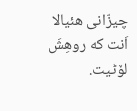چیزّانی هئیالا اَنت که روهِشَ لۆٹیت.